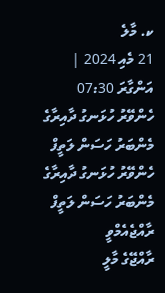ކ. މާލެ
21 މެއި 2024 | އަންގާރަ 07:30
ހެންވޭރު ހުޅަނގު ދާއިރާގެ މެންބަރު ހަސަން ލަތީފް
ހެންވޭރު ހުޅަނގު ދާއިރާގެ މެންބަރު ހަސަން ލަތީފް
ރާއްޖެއެމްވީ
ރާއްޖޭގެ މާލީ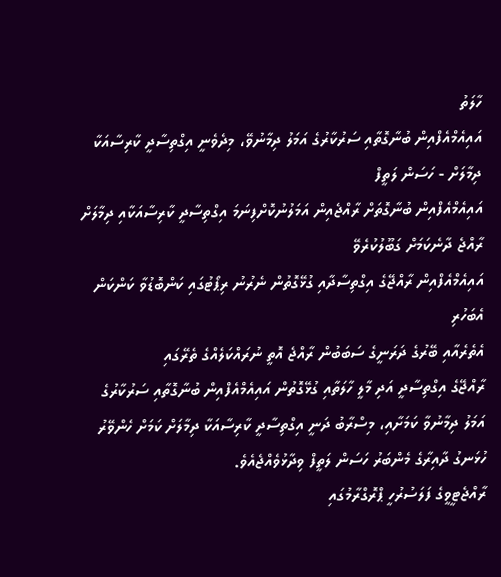ހާލަތު
އައިއެމްއެފްއިން ބުނާގޮތާއި ސަރުކާރުގެ އަމަލު ދިމާނުވޭ، މިދެވެނީ އިގްތިސާދީ ކާރިސާއަކާ ދިމާލަށް - ހަސަން ލަތީފް
އައިއެމްއެފްއިން ބުނާގޮތަށް ރާއްޖެއިން އަމަލުނުކޮށްފިނަމަ އިގްތިސާދީ ކާރިސާއަކާއި ދިމާލަށް ރާއްޖެ ދާނެކަމަށް ގަބޫލުކުރެވޭ
އައިއެމްއެފްއިން ރާއްޖޭގެ އިގްތިސާދާއި ގުޅޭގޮތުން ނެރުނު ރިޕޯޓުގައި ކަންބޮޑުވާ ކަންކަން އެބަހުރި
އެތެރެއާއި ބޭރުގެ ދަރަނީގެ ސަބަބުން ރާއްޖެ އޮތީ ނުރައްކަލެއްގެ ތެރޭގައި
ރާއްޖޭގެ އިގްތިސާދީ އަދި މާލީ ހާލަތާއި ގުޅޭގޮތުން އައިއެމްއެފްއިން ބުނާގޮތާއި ސަރުކާރުގެ އަމަލު ދިމާނުވާ ކަމަށާއި، މިސްރާބު ދަނީ އިގްތިސާދީ ކާރިސާއަކާ ދިމާލަށް ކަމަށް ހެންވޭރު ހުޅަނގު ދާއިރާގެ މެންބަރު ހަސަން ލަތީފް ވިދާޅުވެއްޖެއެވެ.
ރާއްޖެޓީވީގެ ފަލަސުރުހީ ޕްރޮގްރާމުގައި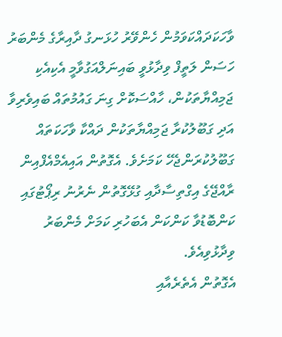ވާހަކަދައްކަވަމުން ހެންވޭރު ހުޅަނގު ދާއިރާގެ މެންބަރު ހަސަން ލަތީފް ވިދާޅުވީ ބައިނަލްއަގުވާމީ އެކިއެކި ޖަމިއްޔާތަކުން، ހާއްސަކޮށް ގިނަ ގައުމުތައް ބައިވެރިވާ އަދި ގަބޫލުކުރާ ޖަމިއްޔާތަކުން ދައްކާ ވާހަކަތައް ގަބޫލުކުރަންޖެހޭ ކަމަށެވެ. އެގޮތުން އައިއެމްއެފްއިން ރާއްޖޭގެ އިގްތިސާދާއި ގުޅޭގޮތުން ނެރުނު ރިޕޯޓުގައި ކަންބޮޑުވާ ކަންކަން އެބަހުރި ކަމަށް މެންބަރު ވިދާޅުވިއެވެ.
އެގޮތުން އެތެރެއާއި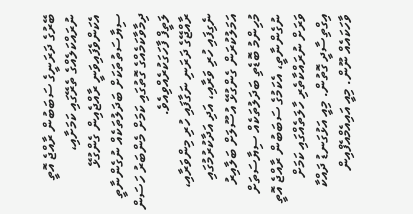ބޭރުގެ ދަރަނީގެ ސަބަބުން ރާއްޖެ އޮތީ ނުރައްކަލެއްގެ ތެރޭގައި ކަމަށާއި، އެކަންވެފައިވަނީ ރާއްޖެއިން ގެންގުޅޭ ސިޔާސަތުތަކަށް ބަދަލުތަކެއް ނުގެންނާތީ ދިމާވާކަމެއްގެ ގޮތުގައި ކަމަށް މެންބަރު ހަސަން ލަތީފް ފާހަގަކުރެއްވިއެވެ.
ރާއްޖޭގެ ދަރަނި ނަގާފައި ހުރި މިންވަރާއި، ނެގިފައި ހުރި ވަރާއި، އަދި އަދާކުރުމުގައި އަމަލުކުރަން ގެންގުޅޭ އުސޫލަށް ބަލާއިރު މުހިންމު ބޮޑެތި ބަދަލުތަކެއް ސިޔާސަތަށް ނުގެންނާތީ، އެކަމުގެ ސަބަބުން ރާއްޖެ އޮތީ ވަރަށް ނުރައްކާތެރި ހާލަތެއްގައި ކަމަށް އިގްތިސާދީ ގޮތުން. މިއީ އަޅުގަނޑު ދައްކާ ވާހަކައެއް ނޫން. މިއީ އައިއެމްއެފްއިން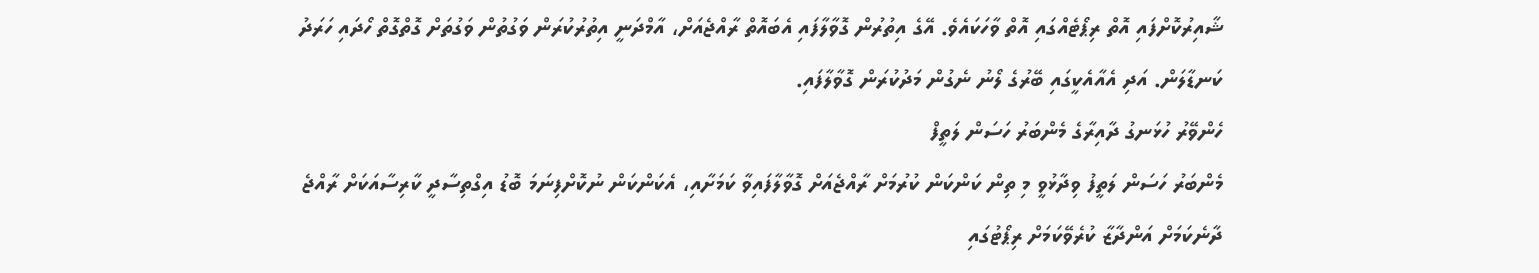ޝާއިރުކޮށްފައި އޮތް ރިޕޯޓެއްގައި އޮތް ވާހަކައެވެ. އޭގެ އިތުރުން ގޮވާލާފައި އެބައޮތް ރާއްޖެއަށް، އާމްދަނީ އިތުރުކުރަން ވަގުތުން ވަގުތަށް ގޮތްގޮތް ހޯދައި ހަރަދު ކަނޑާލަން. އަދި އެއާއެކީގައި ބޭރުގެ ލޯނު ނެގުން މަދުކުރަން ގޮވާލާފައި.
ހެންވޭރު ހުޅަނގު ދާއިރާގެ މެންބަރު ހަސަން ލަތީފް
މެންބަރު ހަސަން ލަތީފު ވިދާޅުވީ މި ތިން ކަންކަން ކުރުމަށް ރާއްޖެއަށް ގޮވާލާފައިވާ ކަމަށާއި، އެކަންކަން ނުކޮށްފިނަމަ ބޮޑު އިގްތިސާދީ ކާރިސާއަކަށް ރާއްޖެ ދާނެކަމަށް އަންދާޒާ ކުރެވޭކަމަށް ރިޕޯޓުގައި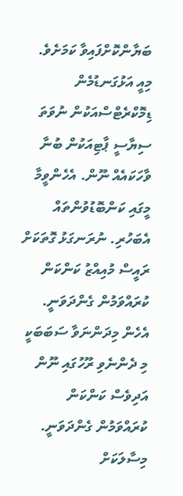ބަޔާންކޮށްފައިވާ ކަމަށެވެ.
މިއީ އަޅުގަނޑުމެން ޑިމޮކްރެޓްސްއަކުން ނުވަތަ ސިޔާސީ ޕާޓިއަކުން ބުނާ ވާހަކައެއް ނޫން. އެހެންވީމާ މީގައި ކަންބޮޑުވުންތައް އެބަހުރި. ނުރަނގަޅު ގޮތަކަށް ރައީސް މުއިއްޒު ކަންކަން ކުރައްވަމުން ގެންދަވަނީ. އެހެން މިދަންނަވާ ސަބަބަކީ މި ދެންނެވި ރޫހުގައި ނޫން އަދިވެސް ކަންކަން ކުރައްވަމުން ގެންދަވަނީ. މިސާލަކަށް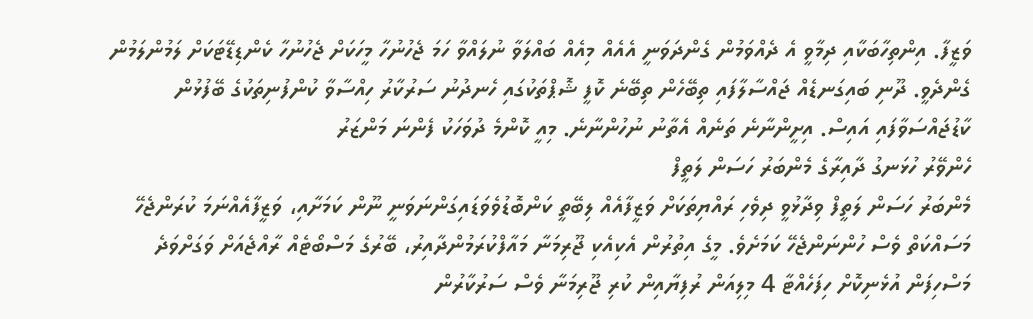ވަޒީފާ. އިންތިހާބަކާއި ދިމާވީ އެ ދެއްވަމުން ގެންދަވަނީ އެއެއް މިއެއް ބައްލަވާ ނުލައްވާ ހަމަ ޖެހުނުހާ މީހަކަށް ޖެހުނުހާ ކެންޑިޑޭޓަކަށް ލަމުންލަމުން ގެންދެވީ. ދޫނި ބައިގަނޑެއް ޖައްސާލާފައި ތިބޭހެން ތިބޭނެ ކޮފީ ޝޮޕްތަކުގައި ހެނދުނު ސަރުކާރު ހިއްސާވާ ކުންފުނިތަކުގެ ބޭފުޅުން ކާޑުޖައްސަވާފައި އައިސް. އިށީންނާނެ ތަނެއް އެތާނު ނުހުންނާނެ. މިއީ ކޮންމެ ދުވަހަކު ފެންނަ މަންޒަރު
ހެންވޭރު ހުޅަނގު ދާއިރާގެ މެންބަރު ހަސަން ލަތީފް
މެންބަރު ހަސަން ލަތީފް ވިދާޅުވީ ދިވެހި ރައްޔިތަކަށް ވަޒީފާއެއް ލިބޭތީ ކަންބޮޑުވެވަޑައިގަންނަވަނީ ނޫން ކަމަށާއި، ވަޒީފާއެއްނަމަ ކުރަންޖެހޭ މަސައްކަތް ވެސް ހުންނަންޖެހޭ ކަމަށެވެ. މީގެ އިތުރުން އެކިއެކި ޖޫރިމަނާ މައާފްކުރަމުންދާއިރު، ބޭރުގެ މަސްބޯޓެއް ރާއްޖެއަށް ވަގަށްވަދެ މަސްހިފަން އުޅެނިކޮށް ހިފަހެއްޓާ 4 މިލިއަން ރުފިޔާއިން ކުރި ޖޫރިމަނާ ވެސް ސަރުކާރުން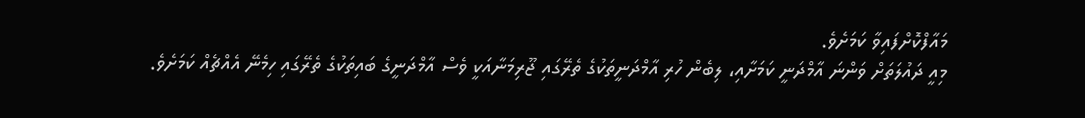މައާފްކޮށްފައިވާ ކަމަށެވެ.
މިއީ ދައުލަތަށް ވަންނަ އާމްދަނީ ކަމަށާއި، ލިބެން ހުރި އާމްދަނީތަކުގެ ތެރޭގައި ޖޫރިމަނާއަކީ ވެސް އާމްދަނީގެ ބައިތަކުގެ ތެރޭގައި ހިމެނޭ އެއްޗެއް ކަމަށެވެ.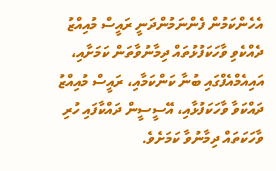އެހެންކަމުން ފެންނަމުންދަނީ ރައީސް މުއިއްޒު ދެއްކެވި ވާހަކަފުޅުތައް ދިމާނުވާތަން ކަމަށާއި، އައިއެމްއެފްގައި ބުނާ ކަންކަމާއި، ރައީސް މުއިއްޒު ދައްކަވާ ވާހަކަފުޅާއި، އޭސީސީން ދައްކާފައި ހުރި ވާހަކަތައް ދިމާނުވާ ކަމަށެވެ.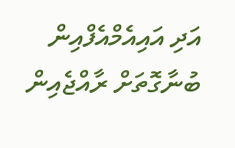އަދި އައިއެމްއެފްއިން ބުނާގޮތަށް ރާއްޖެއިން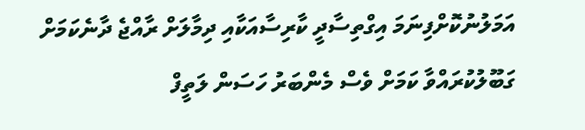އަމަލުނުކޮށްފިނަމަ އިގްތިސާދީ ކާރިސާއަކާއި ދިމާލަށް ރާއްޖެ ދާނެކަމަށް ގަބޫލުކުރައްވާ ކަމަށް ވެސް މެންބަރު ހަސަން ލަތީފް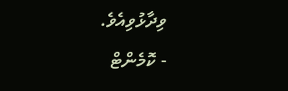ވިދާޅުވިއެވެ.
- ކޮމެންޓް